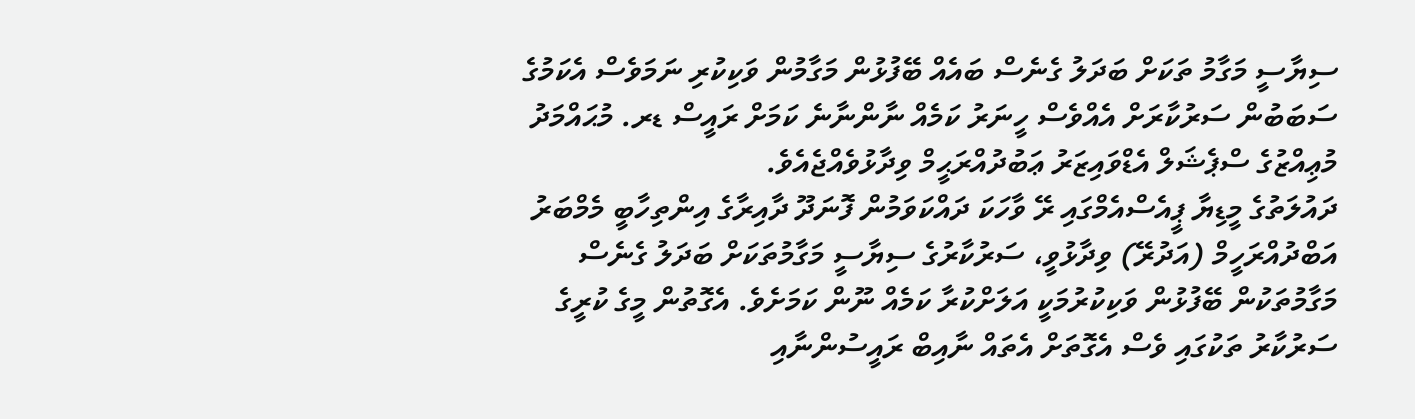ސިޔާސީ މަގާމު ތަކަށް ބަދަލު ގެނެސް ބައެއް ބޭފުޅުން މަގާމުން ވަކިކުރި ނަމަވެސް އެކަމުގެ ސަބަބުން ސަރުކާރަށް އެއްވެސް ހީނަރު ކަމެއް ނާންނާނެ ކަމަށް ރައީސް ޑރ. މުޙައްމަދު މުޢިއްޒުގެ ސްޕެޝަލް އެޑްވައިޒަރު ޢަބުދުއްރަޙީމް ވިދާޅުވެއްޖެއެވެ.
ދައުލަތުގެ މީޑިޔާ ޕީއެސްއެމްގައި ރޭ ވާހަކަ ދައްކަވަމުން ފޮނަދޫ ދާއިރާގެ އިންތިހާބީ މެމްބަރު އަބްދުއްރަހީމް (އަދުރޭ) ވިދާޅުވީ، ސަރުކާރުގެ ސިޔާސީ މަގާމުތަކަށް ބަދަލު ގެނެސް މަގާމުތަކުން ބޭފުޅުން ވަކިކުރުމަކީ އަލަށްކުރާ ކަމެއް ނޫން ކަމަށެވެ. އެގޮތުން މީގެ ކުރީގެ ސަރުކާރު ތަކުގައި ވެސް އެގޮތަށް އެތައް ނާއިބް ރައީސުންނާއި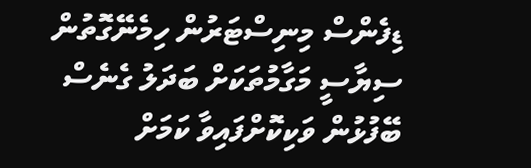ޑިފެންސް މިނިސްޓަރުން ހިމެނޭގޮތުން ސިޔާސީ މަގާމުތަކަށް ބަދަލު ގެނެސް ބޭފުޅުން ވަކިކޮށްފައިވާ ކަމަށް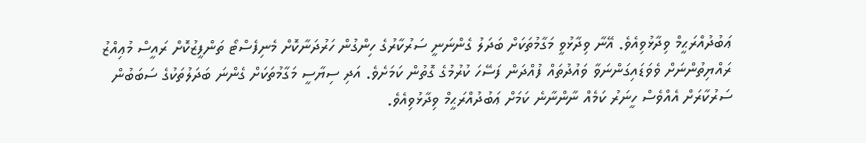ޢަބުދުއްރަޙީމް ވިދާޅުވިއެވެ. އޭނާ ވިދާޅުވީ މަގާމުތަކަށް ބަދަލު ގެންނަނީ ސަރުކާރުގެ ހިންގުން ހަރުދަނާކޮށް މެނިފެސްޓޯ ތަންފީޒުކޮށް ރައީސް މުޢިއްޒު ރައްޔިތުންނަށް ވެވަޑައިގަންނަވާ ވައުދުތައް ފުއްދަން ފަސޭހަ ކުރުމުގެ ގޮތުން ކަމަށެވެ. އަދި ސިޔާސީ މަގާމުތަކަށް ގެންނަ ބަދަލުތަކުގެ ސަބަބުން ސަރުކާރަށް އެއްވެސް ހީނަރު ކަމެއް ނާންނާނެ ކަމަށް ޢަބުދުއްރަޙީމް ވިދާޅުވިއެވެ.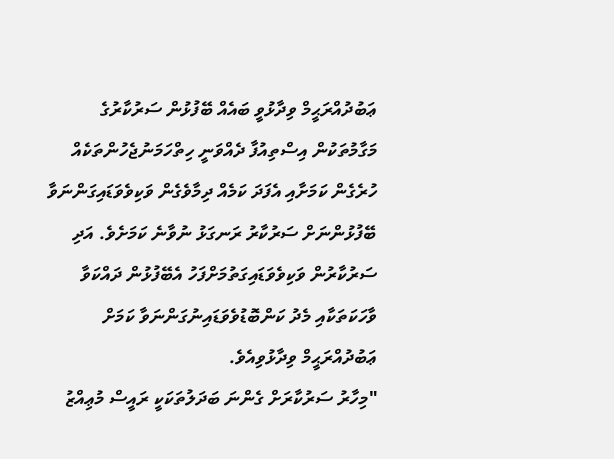ޢަބުދުއްރަޙީމް ވިދާޅުވީ ބައެއް ބޭފުޅުން ސަރުކާރުގެ މަގާމުތަކުން އިސްތިއުފާ ދެއްވަނީ ހިތްހަމަނުޖެހުންތަކެއް ހުރެގެން ކަމަށާއި އެފަދަ ކަމެއް ދިމާވެގެން ވަކިވެވަޑައިގަންނަވާ ބޭފުޅުންނަށް ސަރުކާރު ރަނގަޅު ނުވާނެ ކަމަށެވެ. އަދި ސަރުކާރުން ވަކިވެވަޑައިގަތުމަށްފަހު އެބޭފުޅުން ދައްކަވާ ވާހަކަތަކާއި މެދު ކަންބޮޑުވެވަޑައިނުގަންނަވާ ކަމަށް ޢަބުދުއްރަޙީމް ވިދާޅުވިއެވެ.
"މިހާރު ސަރުކާރަށް ގެންނަ ބަދަލުތަކަކީ ރައީސް މުޢިއްޒު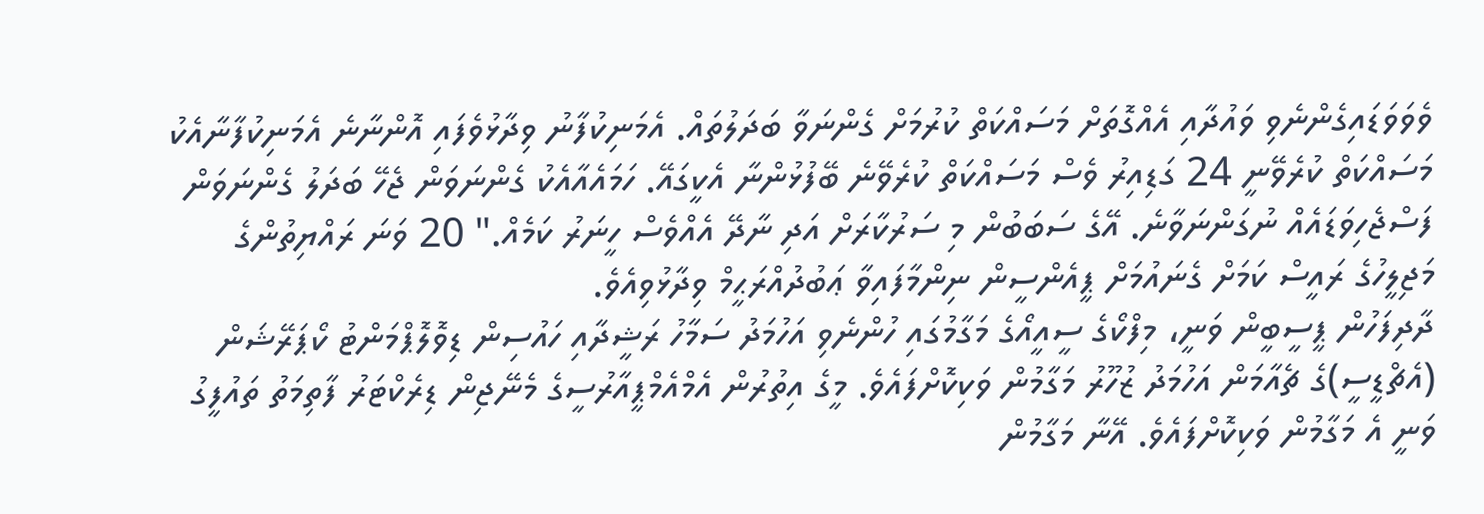ވެވަވަޑައިގެންނެވި ވައުދާއި އެއްގޮތަށް މަސައްކަތް ކުރުމަށް ގެންނަވާ ބަދަލުތައް. އެމަނިކުފާނު ވިދާޅުވެފައި އޮންނާނެ އެމަނިކުފާނާއެކު މަސައްކަތް ކުރެވޭނީ 24 ގަޑިއިރު ވެސް މަސައްކަތް ކުރެވޭނެ ބޭފުޅުންނާ އެކީގައޭ. ހަމައެއާއެކު ގެންނަވަން ޖެހޭ ބަދަލު ގެންނަވަން ފަސްޖެހިވަޑައެއް ނުގަންނަވާނެ. އޭގެ ސަބަބުން މި ސަރުކާރަށް އަދި ނާދޭ އެއްވެސް ހީނަރު ކަމެއް." 20 ވަނަ ރައްޔިތުންގެ މަޖިލީހުގެ ރައީސް ކަމަށް ގެނައުމަށް ޕީއެންސީން ނިންމާފައިވާ ޢަބުދުއްރަޙީމް ވިދާޅުވިއެވެ.
ދާދިފަހުން ޕީސީބީން ވަނީ، މިފްކޯގެ ސީއީއޯގެ މަގާމުގައި ހުންނެވި އަހުމަދު ސަމާހު ރަޝީދާއި ހައުސިން ޑިވޮލޮޕްމަންޓު ކޯޕަރޭޝަން (އެޗްޑީސީ)ގެ ޗެއާމަން އަހުމަދު ޒުހޫރު މަގާމުން ވަކިކޮށްފައެވެ. މީގެ އިތުރުން އެމްއެމްޕީއާރުސީގެ މެނޭޖިން ޑިރެކްޓަރު ފާތިމަތު ތައުފީގު ވަނީ އެ މަގާމުން ވަކިކޮށްފައެވެ. އޭނާ މަގާމުން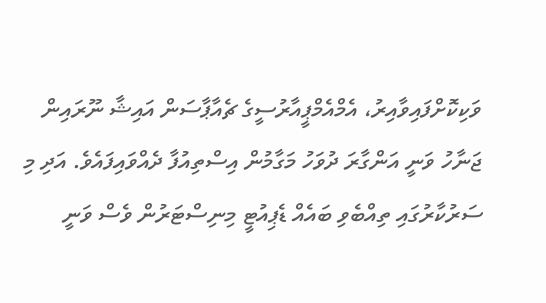ވަކިކޮށްފައިވާއިރު، އެމްއެމްޕީއާރުސީގެ ޗެއާޕާސަން އައިޝާ ނޫރައިން ޖަނާހު ވަނީ އަންގާރަ ދުވަހު މަގާމުން އިސްތިއުފާ ދެއްވައިފައެވެ. އަދި މި ސަރުކާރުގައި ތިއްބެވި ބައެއް ޑެޕިއުޓީ މިނިސްޓަރުން ވެސް ވަނީ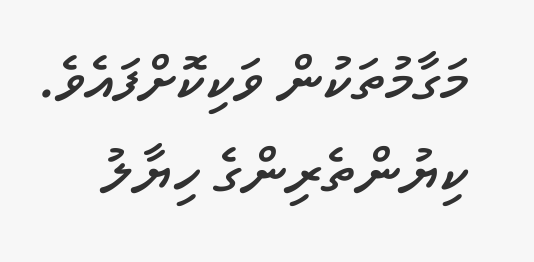މަގާމުތަކުން ވަކިކޮށްފައެވެ.
ކިޔުންތެރިންގެ ހިޔާލު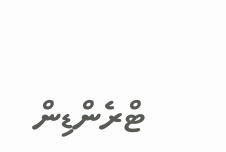ޓްރެންޑިން